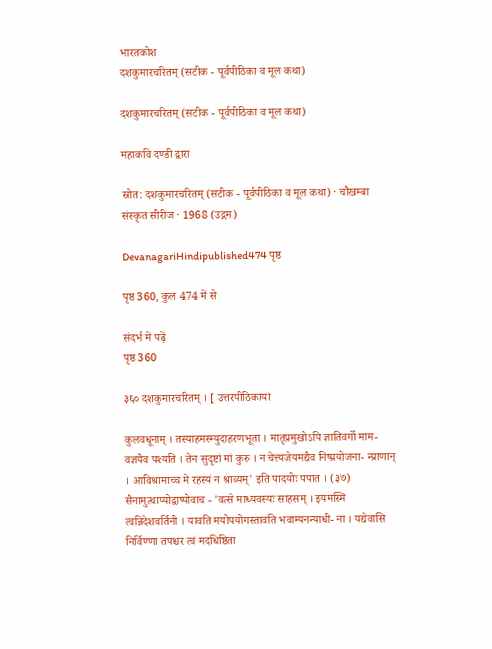भारतकोश
दशकुमारचरितम् (सटीक - पूर्वपीठिका व मूल कथा)

दशकुमारचरितम् (सटीक - पूर्वपीठिका व मूल कथा)

महाकवि दण्डी द्वारा

स्रोत: दशकुमारचरितम् (सटीक - पूर्वपीठिका व मूल कथा) · चौखम्बा संस्कृत सीरीज · 1968 (उद्गम)

DevanagariHindipublished474 पृष्ठ

पृष्ठ 360, कुल 474 में से

संदर्भ में पढ़ें
पृष्ठ 360

३६० दशकुमारचरितम् । [ उत्तरपीठिकायां

कुलवधूनाम् । तस्याहमस्म्युदाहरणभूता । मातृप्रमुखोऽपि ज्ञातिवर्गो माम- वज्ञयैव पश्यति । तेन सुदृष्टां मां कुरु । न चेत्त्यजेयमद्यैव निष्प्रयोजना- न्प्राणान् । आविश्रामाच्च मे रहस्यं न श्राव्यम्' इति पादयोः पपात । (३७) सैनामुत्थाप्योद्वाष्पोवाच - 'वत्से माध्यवस्यः साहसम् । इयमस्मि त्वन्निदेशवर्तिनी । यावति मयोपयोगस्तावति भवाम्यनन्याधी- ना । यद्येवासि निर्विण्णा तपश्चर त्वं मदधिष्ठिता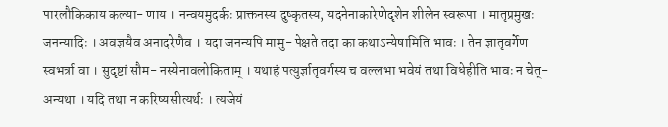पारलौकिकाय कल्या- णाय । नन्वयमुदर्कः प्राक्तनस्य दुष्कृतस्य, यदनेनाकारेणेदृशेन शीलेन स्वरूपा । मातृप्रमुखः जनन्यादिः । अवज्ञयैव अनादरेणैव । यदा जनन्यपि मामु- पेक्षते तदा का कथाऽन्येषामिति भावः । तेन ज्ञातृवर्गेण स्वभर्त्रा वा । सुदृष्टां सौम- नस्येनावलोकिताम् । यथाहं पत्युर्ज्ञातृवर्गस्य च वल्लभा भवेयं तथा विधेहीति भावः न चेत्-अन्यथा । यदि तथा न करिष्यसीत्यर्थः । त्यजेयं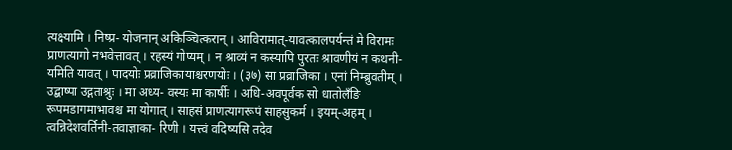त्यक्ष्यामि । निष्प्र- योजनान् अकिञ्चित्करान् । आविरामात्-यावत्कालपर्यन्तं मे विरामः प्राणत्यागो नभवेत्तावत् । रहस्यं गोप्यम् । न श्राव्यं न कस्यापि पुरतः श्रावणीयं न कथनी- यमिति यावत् । पादयोः प्रव्राजिकायाश्चरणयोः । (३७) सा प्रव्राजिका । एनां निम्ब्रुवतीम् । उद्बाष्पा उद्गताश्रुः । मा अध्य- वस्यः मा कार्षीः । अधि-अवपूर्वक सो धातोलँङि रूपमडागमाभावश्च मा योगात् । साहसं प्राणत्यागरूपं साहसुकर्म । इयम्-अहम् । त्वन्निदेशवर्तिनी-तवाज्ञाका- रिणी । यत्त्वं वदिष्यसि तदेव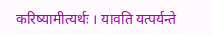करिष्यामीत्यर्थः । यावति यत्पर्यन्ते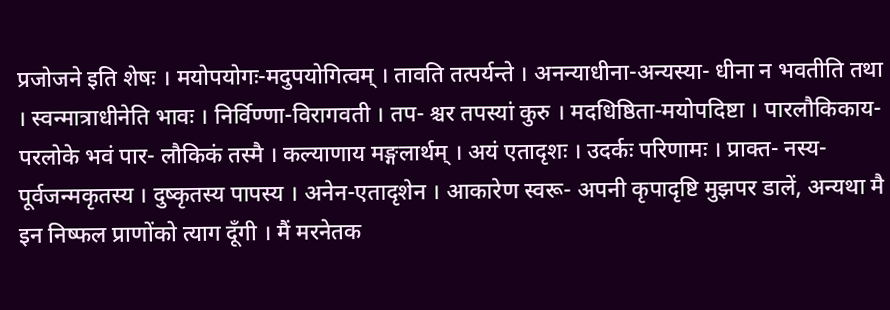प्रजोजने इति शेषः । मयोपयोगः-मदुपयोगित्वम् । तावति तत्पर्यन्ते । अनन्याधीना-अन्यस्या- धीना न भवतीति तथा । स्वन्मात्राधीनेति भावः । निर्विण्णा-विरागवती । तप- श्चर तपस्यां कुरु । मदधिष्ठिता-मयोपदिष्टा । पारलौकिकाय-परलोके भवं पार- लौकिकं तस्मै । कल्याणाय मङ्गलार्थम् । अयं एतादृशः । उदर्कः परिणामः । प्राक्त- नस्य-पूर्वजन्मकृतस्य । दुष्कृतस्य पापस्य । अनेन-एतादृशेन । आकारेण स्वरू- अपनी कृपादृष्टि मुझपर डालें, अन्यथा मै इन निष्फल प्राणोंको त्याग दूँगी । मैं मरनेतक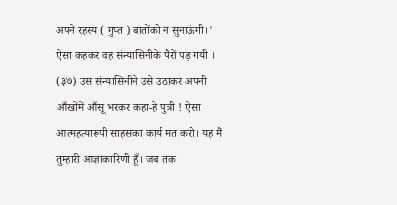अपने रहस्य ( गुप्त ) बातोंको न सुनाऊंगी।' ऐसा कहकर वह संन्यासिनीके पैरों पड़ गयी । (३७) उस संन्यासिनीने उसे उठाकर अपनी आँखोंमें आँसू भरकर कहा-हे पुत्री ! ऐसा आत्महत्यारूपी साहसका कार्य मत करो। यह मैं तुम्हारी आज्ञाकारिणी हूँ। जब तक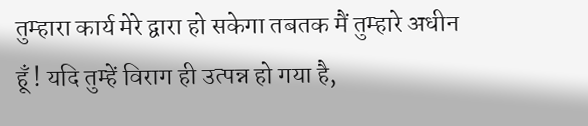तुम्हारा कार्य मेरे द्वारा हो सकेगा तबतक मैं तुम्हारे अधीन हूँ ! यदि तुम्हें विराग ही उत्पन्न हो गया है,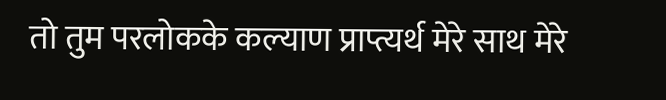तो तुम परलोकके कल्याण प्राप्त्यर्थ मेरे साथ मेरे